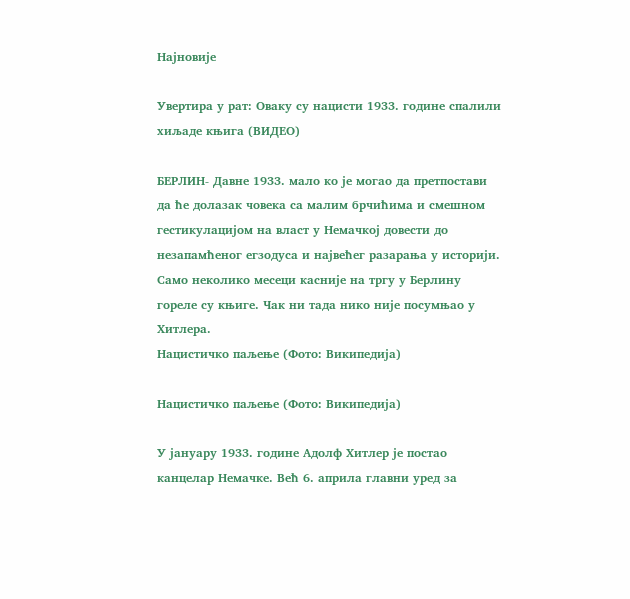Најновије

Увертира у рат: Оваку су нацисти 1933. године спалили хиљаде књига (ВИДЕО)

БЕРЛИН- Давне 1933. мало ко је могао да претпостави да ће долазак човека са малим брчићима и смешном гестикулацијом на власт у Немачкој довести до незапамћеног егзодуса и највећег разарања у историји. Само неколико месеци касније на тргу у Берлину гореле су књиге. Чак ни тада нико није посумњао у Хитлера.
Нацистичко паљење (Фото: Википедија)

Нацистичко паљење (Фото: Википедија)

У јануару 1933. године Адолф Хитлер је постао канцелар Немачке. Већ 6. априла главни уред за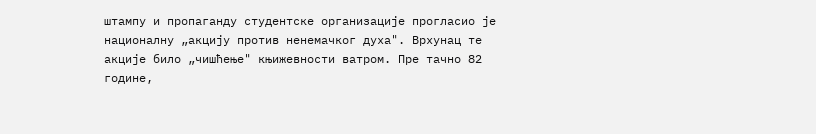штампу и пропаганду студентске организације прогласио је националну „акцију против ненемачког духа". Врхунац те акције било „чишћење" књижевности ватром. Пре тачно 82 године,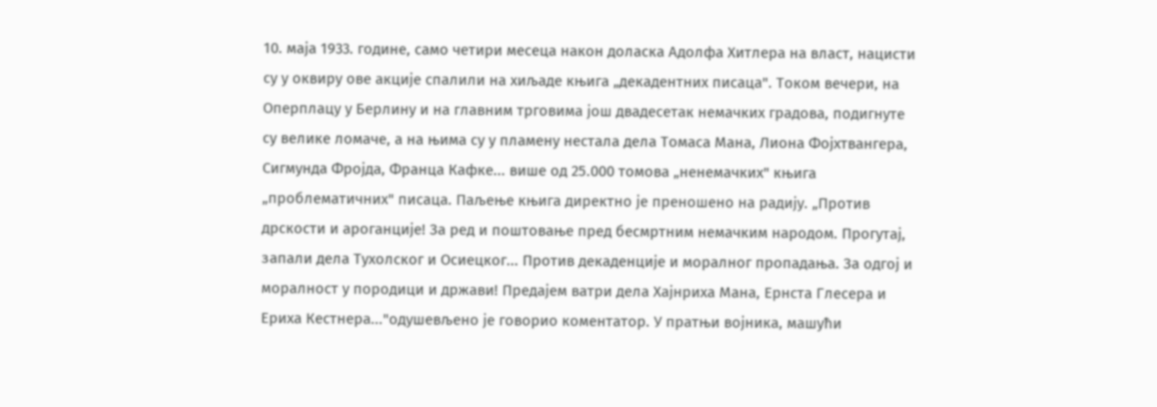10. маја 1933. године, само четири месеца након доласка Адолфа Хитлера на власт, нацисти су у оквиру ове акције спалили на хиљаде књига „декадентних писаца". Током вечери, на Оперплацу у Берлину и на главним трговима још двадесетак немачких градова, подигнуте су велике ломаче, а на њима су у пламену нестала дела Томаса Мана, Лиона Фојхтвангера, Сигмунда Фројда, Франца Кафке... више од 25.000 томова „ненемачких" књига „проблематичних" писаца. Паљење књига директно је преношено на радију. „Против дрскости и ароганције! За ред и поштовање пред бесмртним немачким народом. Прогутај, запали дела Тухолског и Осиецког... Против декаденције и моралног пропадања. За одгој и моралност у породици и држави! Предајем ватри дела Хајнриха Мана, Ернста Глесера и Ериха Кестнера..."одушевљено је говорио коментатор. У пратњи војника, машући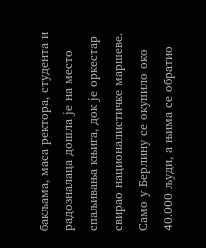бакљама, маса ректора, студента и радозналаца дошла је на место спаљивања књига, док је оркестар свирао националистичке маршеве. Само у Берлину се окупило око 40.000 људи, а њима се обратио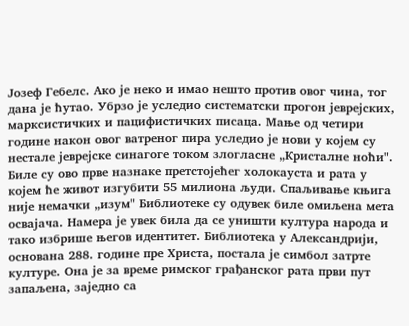Јозеф Гебелс. Ако је неко и имао нешто против овог чина, тог дана је ћутао. Убрзо је уследио систематски прогон јеврејских, марксистичких и пацифистичких писаца. Мање од четири године након овог ватреног пира уследио је нови у којем су нестале јеврејске синагоге током злогласне „Кристалне ноћи". Биле су ово прве назнаке претстојећег холокауста и рата у којем ће живот изгубити 55 милиона људи. Спаљивање књига није немачки „изум" Библиотеке су одувек биле омиљена мета освајача. Намера је увек била да се уништи култура народа и тако избрише његов идентитет. Библиотека у Александрији, основана 288. године пре Христа, постала је симбол затрте културе. Она је за време римског грађанског рата први пут запаљена, заједно са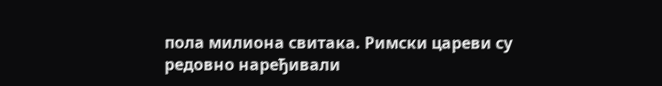пола милиона свитака. Римски цареви су редовно наређивали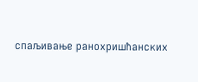спаљивање ранохришћанских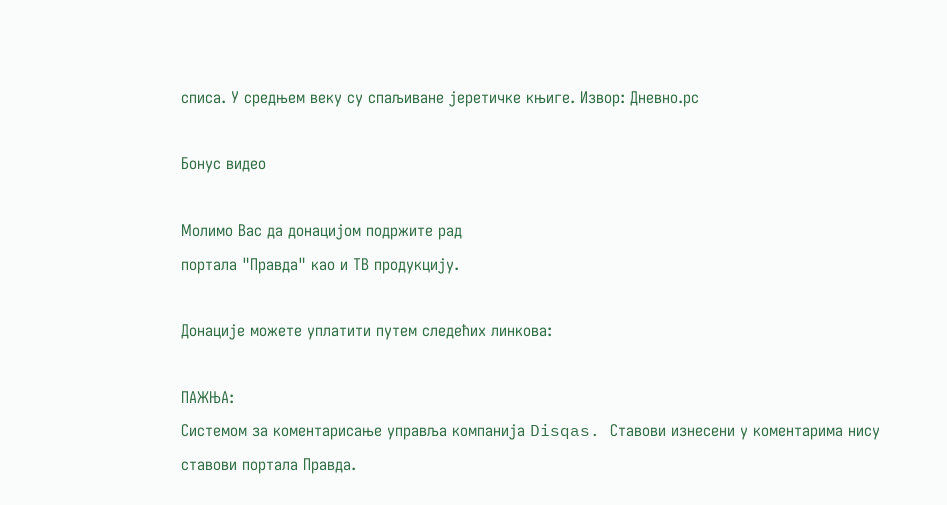списа. У средњем веку су спаљиване јеретичке књиге. Извор: Дневно.рс

Бонус видео

Молимо Вас да донацијом подржите рад
портала "Правда" као и ТВ продукцију.

Донације можете уплатити путем следећих линкова:

ПАЖЊА:
Системом за коментарисање управља компанија Disqas. Ставови изнесени у коментарима нису ставови портала Правда.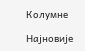Колумне

Најновије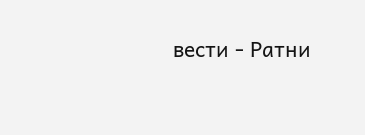вести - Ратни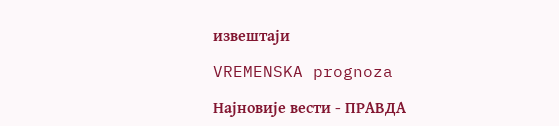извештаји

VREMENSKA prognoza

Најновије вести - ПРАВДА